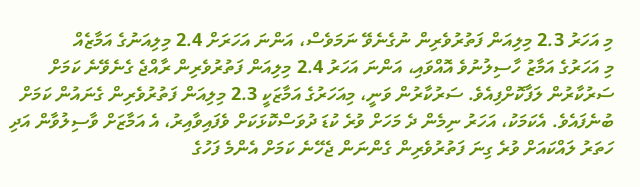މި އަހަރު 2.3 މިލިއަން ފަތުރުވެރިން ނުގެނެވޭ ނަމަވެސް، އަންނަ އަހަރަށް 2.4 މިލިއަނުގެ އަމާޒެއް
މި އަހަރުގެ އަމާޒު ހާސިލުނުވެ އޮއްވައި، އަންނަ އަހަރު 2.4 މިލިއަން ފަތުރުވެރިން ރާއްޖެ ގެނެވޭނެ ކަމަށް ސަރުކާރުން ލަފާކޮށްފިއެވެ. ސަރުކާރުން ވަނީ، މިއަހަރުގެ އަމާޒަކީ 2.3 މިލިއަން ފަތުރުވެރިން ގެނައުން ކަމަށް ބުނެފައެވެ. އެކަމަކު، އަހަރު ނިމެން ދެ މަހަށް ވުރެ ކުޑަ ދުވަސްކޮޅަކަށް ވެފައިވާއިރު، އެ އަމާޒަށް ވާސިލުވާން އަދި ހަތަރު ލައްކައަށް ވުރެ ގިނަ ފަތުރުވެރިން ގެންނަން ޖެހޭނެ ކަމަށް އެންމެ ފަހުގެ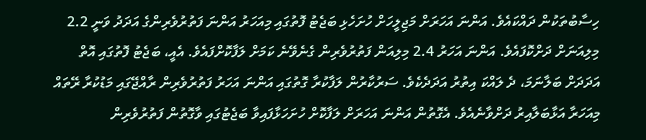ހިސާބުތަކުން ދައްކައެވެ. އަންނަ އަހަރަށް މަޖިލީހަށް ހުށަހެޅި ބަޖެޓު ފޮތުގައި މިއަހަރު އަންނަ ފަތުރުވެރިންގެ އަދަދު ވަނީ 2.2 މިލިއަނަށް ދަށްކޮފައެވެ. އަންނަ އަހަރު 2.4 މިލިއަން ފަތުރުވެރިން ގެނެވޭނެ ކަމަށް ލަފާކޮށްފައެވެ. އެއީ، ބަޖެޓު ފޮތުގައި އޮތް އަދަދަށް ބަލާނަމަ، ދެ ލައްކަ އިތުރު އަދަދެކެވެ. ސަރުކާރުން ލަފާކުރާ ގޮތުގައި އަންނަ އަހަރު ފަތުރުވެރިން ރާއްޖޭގައި މަޑުކުރާ ރޭތައް މިއަހަރާ އަޅާބަލާއިރު ދަށްވާނެއެވެ. އެގޮތުން އަންނަ އަހަރަށް ލަފާކޮށް ހުށަހަޅާފައިވާ ބަޖެޓުގައި ވާގޮތުން ފަތުރުވެރިން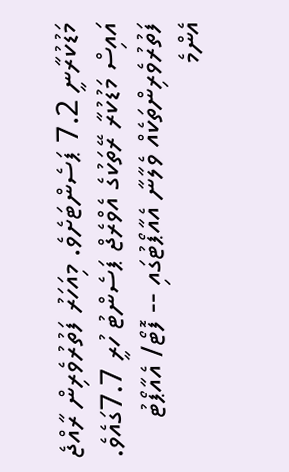މަޑުކުރާނީ 7.2 ޕަސެންޓަށެވެ. މިއަހަރު ފަތުރުވެރިން ރާއްޖެ އައިސް މަޑުކުރާ ރޭތަކުގެ އެވްރެޖް ޕަސެންޓު ހުރީ 7.7ގައެވެ. ފަތުރުވެރިންތަކެއް ވެލާނާ އެއާޕޯޓުގައި -- ފޮޓޯ/ އެއާޕޯޓު އެންމެ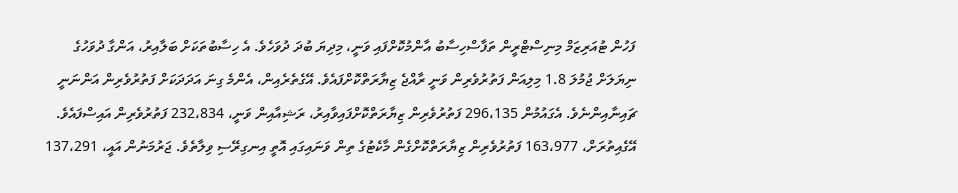ފަހުން ޓުއަރިޒަމް މިނިސްޓްރީން ތަފާސްހިސާބު އާންމުކޮށްފައި ވަނީ، މިދިޔަ ބުދަ ދުވަހެވެ. އެ ހިސާބުތަކަށް ބަލާއިރު، އަންގާ ދުވަހުގެ ނިޔަލަށް ޖުމުލަ 1.8 މިލިއަން ފަތުރުވެރިން ވަނީ ރާއްޖެ ޒިޔާރަތްކޮށްފައެވެ. އޭގެތެރެއިން، އެންމެ ގިނަ އަދަދަކަށް ފަތުރުވެރިން އަންނަނީ ޗައިނާއިންނެވެ. އެގައުމުން 296،135 ފަތުރުވެރިން ޒިޔާރަތްކޮށްފައިވާއިރު، ރަޝިއާއިން ވަނީ، 232،834 ފަތުރުވެރިން އައިސްފައެވެ. އޭގެއިތުރަށް، 163،977 ފަތުރުވެރިން ޒިޔާރަތްކޮށްގެން މާކެޓުގެ ތިން ވަނައިގައި އޮތީ އިނގިރޭސި ވިލާތެވެ. ޖަރުމަނުން އައީ، 137،291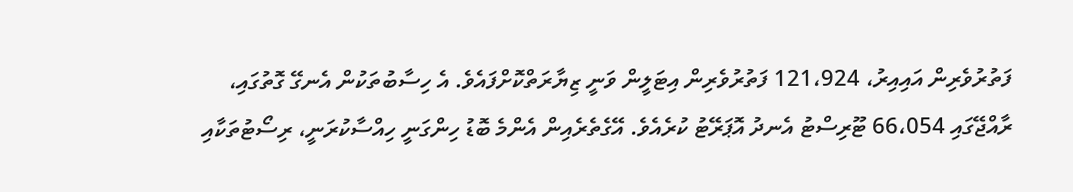ފަތުރުވެރިން އައިއިރު، 121،924 ފަތުރުވެރިން އިޓަލީން ވަނީ ޒިޔާރަތްކޮށްފައެވެ. އެ ހިސާބުތަކުން އެނގޭ ގޮތުގައި، ރާއްޖޭގައި 66،054 ޓޫރިސްޓު އެނދު އޮޕަރޭޓު ކުރެއެވެ. އޭގެތެރެއިން އެންމެ ބޮޑު ހިންގަނީ ހިއްސާކުރަނީ، ރިސޯޓުތަކާއި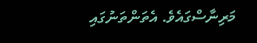މަރިނާސްގައެވެ. އެތަންތަނުގައި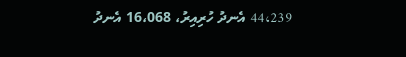44،239 އެނދު ހުރިއިރު، 16،068 އެނދު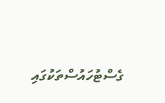ގެސްޓުހައުސްތަކުގައި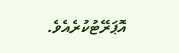އޮޕަރޭޓުކުރެއެވެ.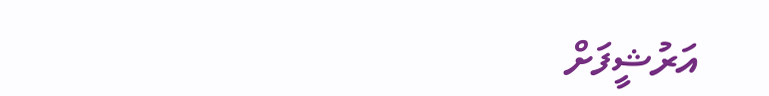އަރުޝީފަށް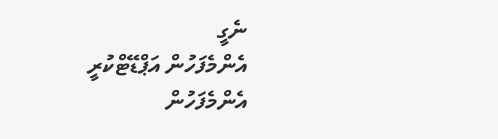ނެގީ
އެންމެފަހުން އަޕްޑޭޓްކުރީ
އެންމެފަހުން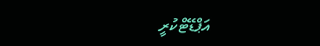އަޕްޑޭޓްކުރީ